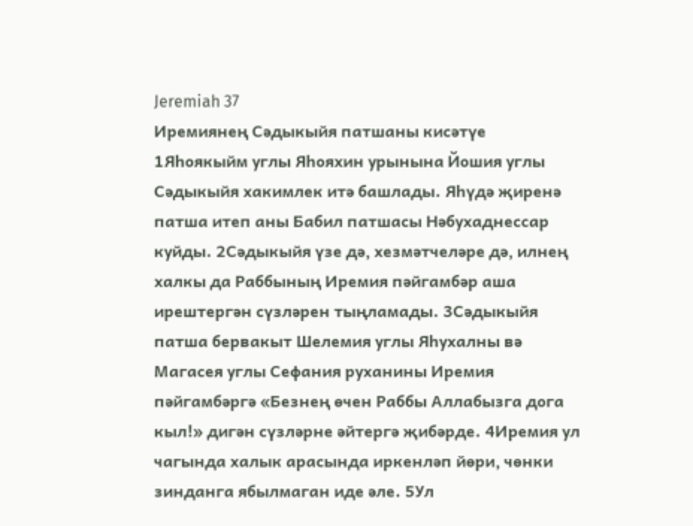Jeremiah 37
Иремиянең Сәдыкыйя патшаны кисәтүе
1Яһоякыйм углы Яһояхин урынына Йошия углы Сәдыкыйя хакимлек итә башлады. Яһүдә җиренә патша итеп аны Бабил патшасы Нәбухаднессар куйды. 2Сәдыкыйя үзе дә, хезмәтчеләре дә, илнең халкы да Раббының Иремия пәйгамбәр аша ирештергән сүзләрен тыңламады. 3Сәдыкыйя патша бервакыт Шелемия углы Яһухалны вә Магасея углы Сефания руханины Иремия пәйгамбәргә «Безнең өчен Раббы Аллабызга дога кыл!» дигән сүзләрне әйтергә җибәрде. 4Иремия ул чагында халык арасында иркенләп йөри, чөнки зинданга ябылмаган иде әле. 5Ул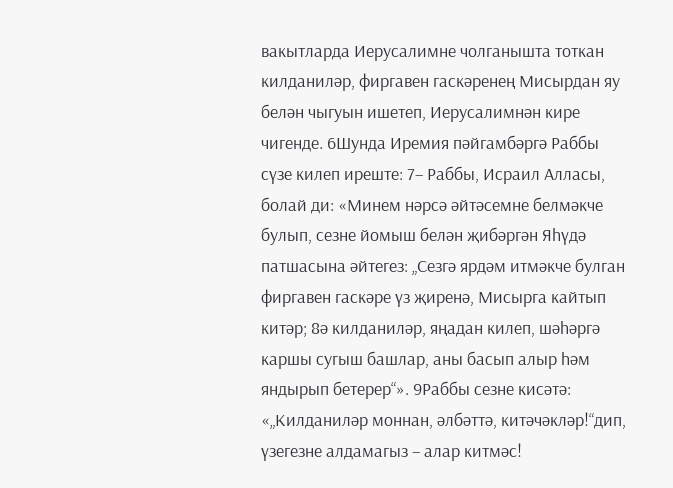вакытларда Иерусалимне чолганышта тоткан килданиләр, фиргавен гаскәренең Мисырдан яу белән чыгуын ишетеп, Иерусалимнән кире чигенде. 6Шунда Иремия пәйгамбәргә Раббы сүзе килеп иреште: 7– Раббы, Исраил Алласы, болай ди: «Минем нәрсә әйтәсемне белмәкче булып, сезне йомыш белән җибәргән Яһүдә патшасына әйтегез: „Сезгә ярдәм итмәкче булган фиргавен гаскәре үз җиренә, Мисырга кайтып китәр; 8ә килданиләр, яңадан килеп, шәһәргә каршы сугыш башлар, аны басып алыр һәм яндырып бетерер“». 9Раббы сезне кисәтә: «„Килданиләр моннан, әлбәттә, китәчәкләр!“дип, үзегезне алдамагыз – алар китмәс!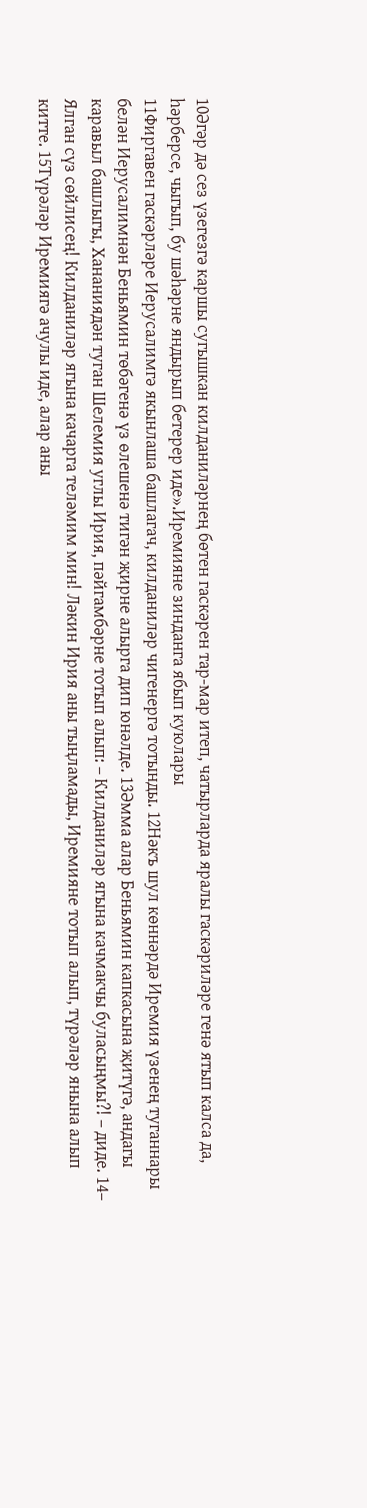10Әгәр дә сез үзегезгә каршы сугышкан килданиләрнең бөтен гаскәрен тар-мар итеп, чатырларда яралы гаскәриләре генә ятып калса да, һәрберсе, чыгып, бу шәһәрне яндырып бетерер иде».Иремияне зинданга ябып куюлары
11Фиргавен гаскәрләре Иерусалимгә якынлаша башлагач, килданиләр чигенергә тотынды. 12Нәкъ шул көннәрдә Иремия үзенең туганнары белән Иерусалимнән Беньямин төбәгенә үз өлешенә тигән җирне алырга дип юнәлде. 13Әмма алар Беньямин капкасына җитүгә, андагы каравыл башлыгы, Хананиядән туган Шелемия углы Ирия, пәйгамбәрне тотып алып: – Килданиләр ягына качмакчы буласыңмы?! – диде. 14– Ялган сүз сөйлисең! Килданиләр ягына качарга теләмим мин! Ләкин Ирия аны тыңламады, Иремияне тотып алып, түрәләр янына алып китте. 15Түрәләр Иремиягә ачулы иде, алар аны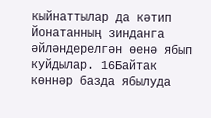кыйнаттылар да кәтип Йонатанның зинданга әйләндерелгән өенә ябып куйдылар. 16Байтак көннәр базда ябылуда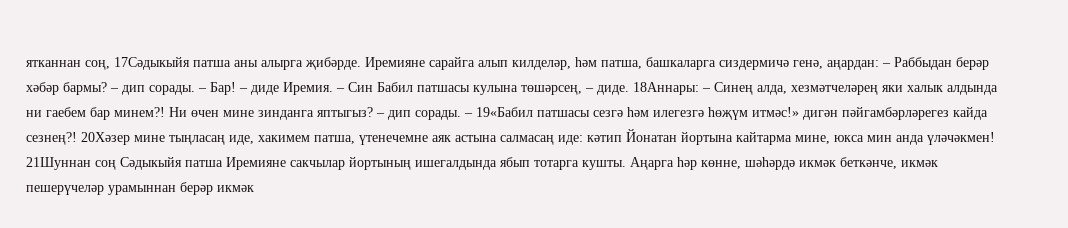ятканнан соң, 17Сәдыкыйя патша аны алырга җибәрде. Иремияне сарайга алып килделәр, һәм патша, башкаларга сиздермичә генә, аңардан: – Раббыдан берәр хәбәр бармы? – дип сорады. – Бар! – диде Иремия. – Син Бабил патшасы кулына төшәрсең, – диде. 18Аннары: – Синең алда, хезмәтчеләрең яки халык алдында ни гаебем бар минем?! Ни өчен мине зинданга яптыгыз? – дип сорады. – 19«Бабил патшасы сезгә һәм илегезгә һөҗүм итмәс!» дигән пәйгамбәрләрегез кайда сезнең?! 20Хәзер мине тыңласаң иде, хакимем патша, үтенечемне аяк астына салмасаң иде: кәтип Йонатан йортына кайтарма мине, юкса мин анда үләчәкмен! 21Шуннан соң Сәдыкыйя патша Иремияне сакчылар йортының ишегалдында ябып тотарга кушты. Аңарга һәр көнне, шәһәрдә икмәк беткәнче, икмәк пешерүчеләр урамыннан берәр икмәк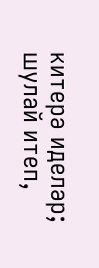китерә иделәр; шулай итеп,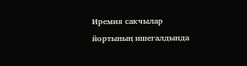Иремия сакчылар йортының ишегалдында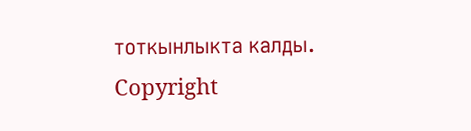тоткынлыкта калды.
Copyright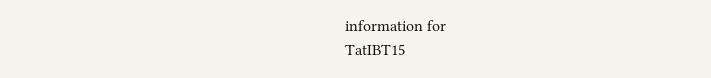information for
TatIBT15